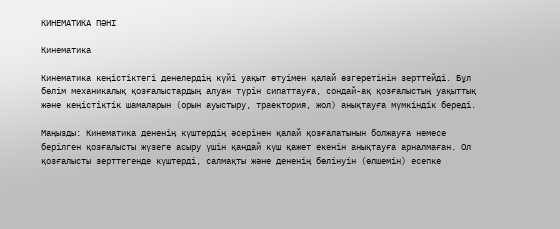КИНЕМАТИКА ПӘНІ

Кинематика

Кинематика кеңістіктегі денелердің күйі уақыт өтуімен қалай өзгеретінін зерттейді. Бұл бөлім механикалық қозғалыстардың алуан түрін сипаттауға, сондай-ақ қозғалыстың уақыттық және кеңістіктік шамаларын (орын ауыстыру, траектория, жол) анықтауға мүмкіндік береді.

Маңызды: Кинематика дененің күштердің әсерінен қалай қозғалатынын болжауға немесе берілген қозғалысты жүзеге асыру үшін қандай күш қажет екенін анықтауға арналмаған. Ол қозғалысты зерттегенде күштерді, салмақты және дененің бөлінуін (өлшемін) есепке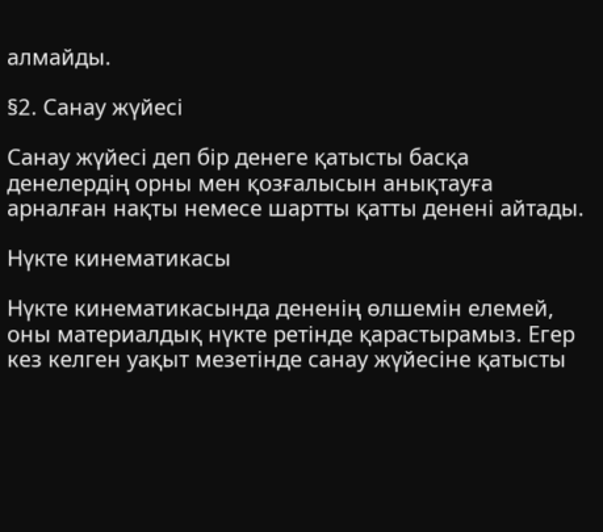алмайды.

§2. Санау жүйесі

Санау жүйесі деп бір денеге қатысты басқа денелердің орны мен қозғалысын анықтауға арналған нақты немесе шартты қатты денені айтады.

Нүкте кинематикасы

Нүкте кинематикасында дененің өлшемін елемей, оны материалдық нүкте ретінде қарастырамыз. Егер кез келген уақыт мезетінде санау жүйесіне қатысты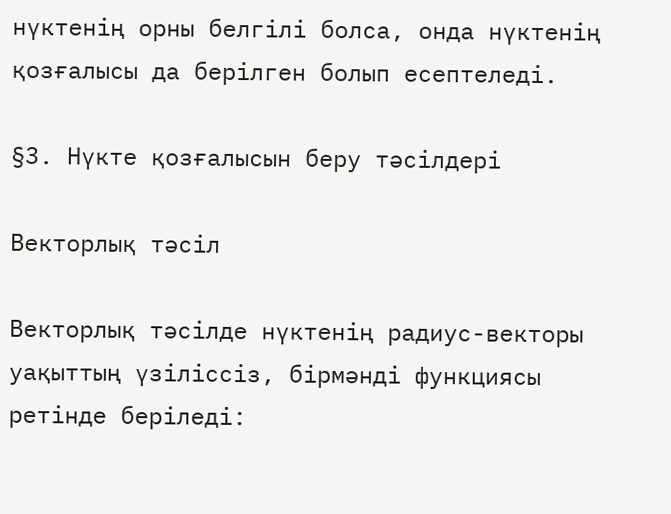нүктенің орны белгілі болса, онда нүктенің қозғалысы да берілген болып есептеледі.

§3. Нүкте қозғалысын беру тәсілдері

Векторлық тәсіл

Векторлық тәсілде нүктенің радиус-векторы уақыттың үзіліссіз, бірмәнді функциясы ретінде беріледі: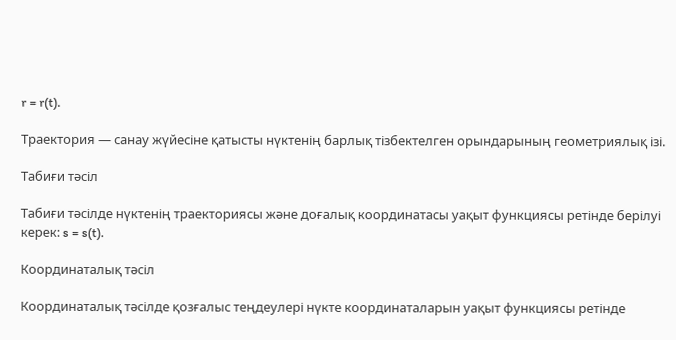r = r(t).

Траектория — санау жүйесіне қатысты нүктенің барлық тізбектелген орындарының геометриялық ізі.

Табиғи тәсіл

Табиғи тәсілде нүктенің траекториясы және доғалық координатасы уақыт функциясы ретінде берілуі керек: s = s(t).

Координаталық тәсіл

Координаталық тәсілде қозғалыс теңдеулері нүкте координаталарын уақыт функциясы ретінде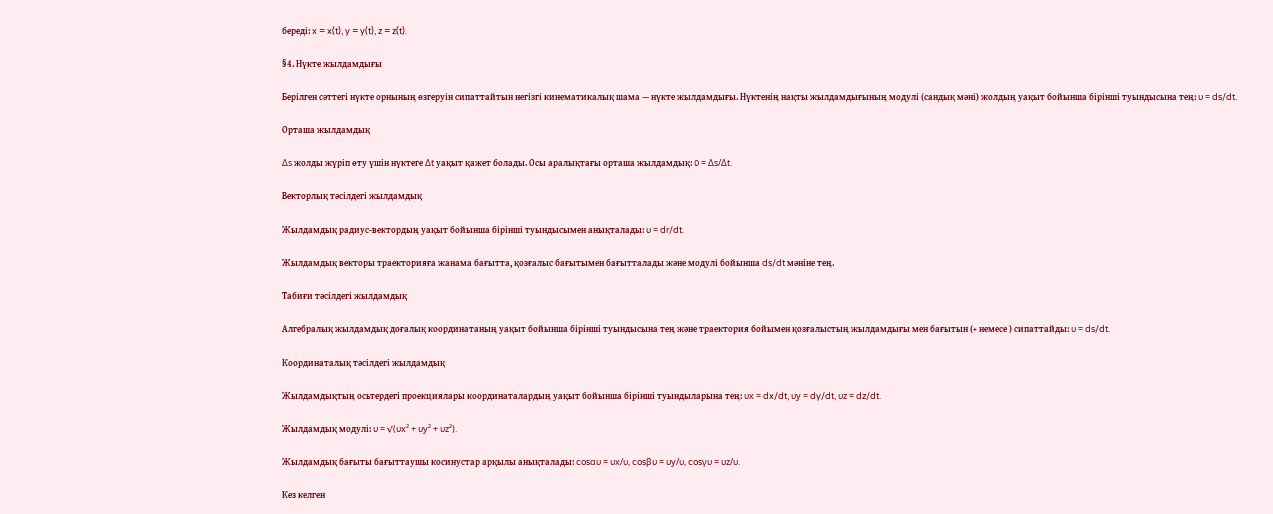береді: x = x(t), y = y(t), z = z(t).

§4. Нүкте жылдамдығы

Берілген сәттегі нүкте орнының өзгеруін сипаттайтын негізгі кинематикалық шама — нүкте жылдамдығы. Нүктенің нақты жылдамдығының модулі (сандық мәні) жолдың уақыт бойынша бірінші туындысына тең: υ = ds/dt.

Орташа жылдамдық

Δs жолды жүріп өту үшін нүктеге Δt уақыт қажет болады. Осы аралықтағы орташа жылдамдық: ῡ = Δs/Δt.

Векторлық тәсілдегі жылдамдық

Жылдамдық радиус-вектордың уақыт бойынша бірінші туындысымен анықталады: υ = dr/dt.

Жылдамдық векторы траекторияға жанама бағытта, қозғалыс бағытымен бағытталады және модулі бойынша ds/dt мәніне тең.

Табиғи тәсілдегі жылдамдық

Алгебралық жылдамдық доғалық координатаның уақыт бойынша бірінші туындысына тең және траектория бойымен қозғалыстың жылдамдығы мен бағытын (+ немесе ) сипаттайды: υ = ds/dt.

Координаталық тәсілдегі жылдамдық

Жылдамдықтың осьтердегі проекциялары координаталардың уақыт бойынша бірінші туындыларына тең: υx = dx/dt, υy = dy/dt, υz = dz/dt.

Жылдамдық модулі: υ = √(υx² + υy² + υz²).

Жылдамдық бағыты бағыттаушы косинустар арқылы анықталады: cosαυ = υx/υ, cosβυ = υy/υ, cosγυ = υz/υ.

Кез келген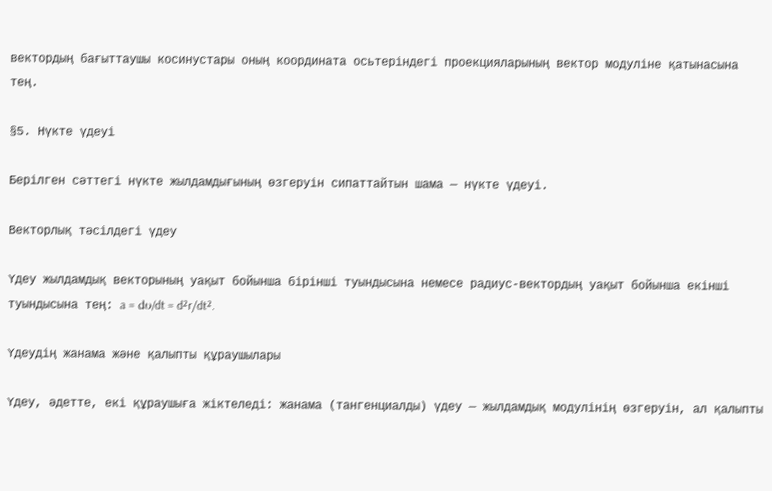вектордың бағыттаушы косинустары оның координата осьтеріндегі проекцияларының вектор модуліне қатынасына тең.

§5. Нүкте үдеуі

Берілген сәттегі нүкте жылдамдығының өзгеруін сипаттайтын шама — нүкте үдеуі.

Векторлық тәсілдегі үдеу

Үдеу жылдамдық векторының уақыт бойынша бірінші туындысына немесе радиус-вектордың уақыт бойынша екінші туындысына тең: a = dυ/dt = d²r/dt².

Үдеудің жанама және қалыпты құраушылары

Үдеу, әдетте, екі құраушыға жіктеледі: жанама (тангенциалды) үдеу — жылдамдық модулінің өзгеруін, ал қалыпты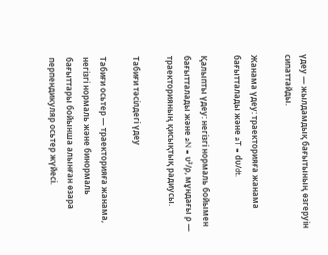үдеу — жылдамдық бағытының өзгеруін сипаттайды.

Жанама үдеу: траекторияға жанама бағытталады және aT = dυ/dt.

Қалыпты үдеу: негізгі нормаль бойымен бағытталады және aN = υ²/ρ, мұндағы ρ — траекторияның қисықтық радиусы.

Табиғи тәсілдегі үдеу

Табиғи осьтер — траекторияға жанама, негізгі нормаль және бинормаль бағыттары бойынша алынған өзара перпендикуляр осьтер жүйесі.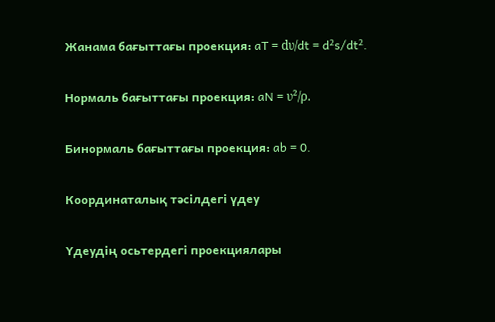Жанама бағыттағы проекция: aT = dυ/dt = d²s/dt².

Нормаль бағыттағы проекция: aN = υ²/ρ.

Бинормаль бағыттағы проекция: ab = 0.

Координаталық тәсілдегі үдеу

Үдеудің осьтердегі проекциялары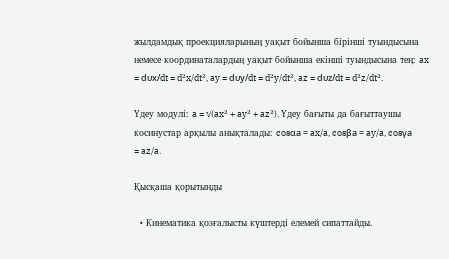жылдамдық проекцияларының уақыт бойынша бірінші туындысына немесе координаталардың уақыт бойынша екінші туындысына тең: ax = dυx/dt = d²x/dt², ay = dυy/dt = d²y/dt², az = dυz/dt = d²z/dt².

Үдеу модулі: a = √(ax² + ay² + az²). Үдеу бағыты да бағыттаушы косинустар арқылы анықталады: cosαa = ax/a, cosβa = ay/a, cosγa = az/a.

Қысқаша қорытынды

  • Кинематика қозғалысты күштерді елемей сипаттайды.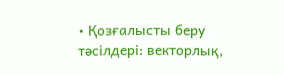• Қозғалысты беру тәсілдері: векторлық,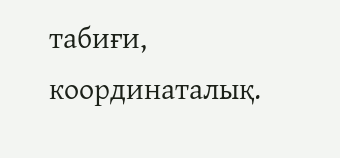табиғи, координаталық.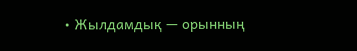• Жылдамдық — орынның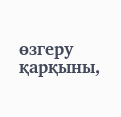өзгеру қарқыны,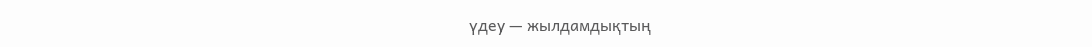үдеу — жылдамдықтың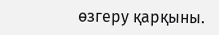өзгеру қарқыны.